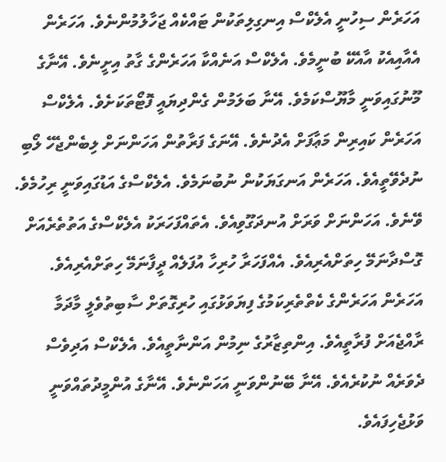އަހަރެން ސިހުނީ އެލެކްސް އިނގިލިތަކުން ޓައްކެއް ޖަހާލުމުންނެވެ. އަހަރެން އެއާއިއެކު އާއެކޭ ބުނީމެވެ. އެލެކްސް އަނެއްކާ އަހަރެންގެ ގާތު އިށީނެވެ. އޭނާގެ މޫނުގައިވަނީ މާޔޫސްކަމެވެ. އޭނާ ބަލަމުން ގެންދިޔައީ ފޮޓޯތަކަށެވެ. އެލެކްސް އަހަރެން ކައިރިން މަޢާފަށް އެދުނެވެ. އޭނަގެ ފަރާތުން އަހަންނަށް ލިބެންޖެހޭ ލޯބި ނުދެވޭތީއެވެ. އަހަރެން އަނގަޔަކުން ނުބުނަމެވެ. އެލެކްސްގެ އަޑުގައިވަނީ ރިހުމެވެ. ވޭނެވެ. އަހަންނަށް ވަރަށް އުނދަގޫވިއެވެ. އެތައްފަހަރަކު އެލެކްސްގެ އަތުތެރެއަށް ގޮސްދާނަމޭ ހިތަށްއެރިއެވެ. އެއްފަހަރާ ހުރިހާ އުފަލެއް ދީފާނަމޭ ހިތަށްއެރިއެވެ. އަހަރެން އަހަރެންގެ ކެތްތެރިކަމުގެ ފިޔަވަޅުގައި ހުރިގޮތަށް ސާބިތުވެލީ މާދަމާ ރާއްޖެއަށް ފުރާތީއެވެ. އިންތިޒާރުގެ ނިމުން އަންނާތީއެވެ. އެލެކްސް އަދިވެސް ދެވަރެއް ނުކުރެއެވެ. އޭނާ ބޭނުންވަނީ އަހަންނެވެ. އޭނާގެ އުންމީދުތައްވަނީ ވަޅުޖެހިފައެވެ.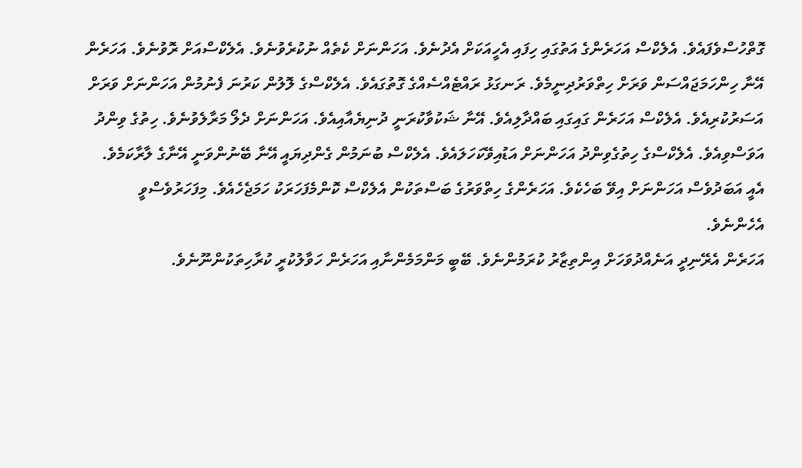ގޮތްހުސްވެފައެވެ. އެލެކްސް އަހަރެންގެ އަތުގައި ހިފައި އެހީއަކަށް އެދުނެވެ. އަހަންނަށް ކެތެއް ނުކުރެވުނެވެ. އެލެކްސްއަށް ރޮވުނެވެ. އަހަރެން އޭނާ ހިންހަމަޖައްސަން ވަރަށް ހިތްވަރުދިނީމެވެ. ރަނގަޅު ރައްޓެއްސެއްގެ ގޮތުގައެވެ. އެލެކްސްގެ ލޮލުން ކަރުނަ ފެނުމުން އަހަންނަށް ވަރަށް އަސަރުކުރިއެވެ. އެލެކްސް އަހަރެން ގައިގައި ބައްދާލިއެވެ. އޭނާ ޝަކުވާކުރަނީ ދުނިޔެއާއިއެވެ. އަހަންނަށް ދެލޯ މަރާލެވުނެވެ. ހިތުގެ ވިންދު އަވަސްވިއެވެ. އެލެކްސްގެ ހިތުގެވިންދު އަހަންނަށް އަޑުއިވޭކަހަލައެވެ. އެލެކްސް ބުނަމުން ގެންދިޔައީ އޭނާ ބޭނުންވަނީ އޭނާގެ ލާރާކަމެވެ. އެއީ އަބަދުވެސް އަހަންނަށް އިވޭ ބަހެކެވެ. އަހަރެންގެ ހިތްވަރުގެ ބަސްތަކުން އެލެކްސް ކޮންމެފަހަރަކު ހަމަޖެހެއެވެ. މިފަހަރުވެސްވީ އެހެންނެވެ.
އަހަރެން އެރޭނިދީ އަނެއްދުވަހަށް އިންތިޒާރު ކުރަމުންނެވެ. ބޭބީ މަންމަމެންނާއި އަހަރެން ހަވާލުކުރީ ކުރާހިތަކުންނޫނެވެ.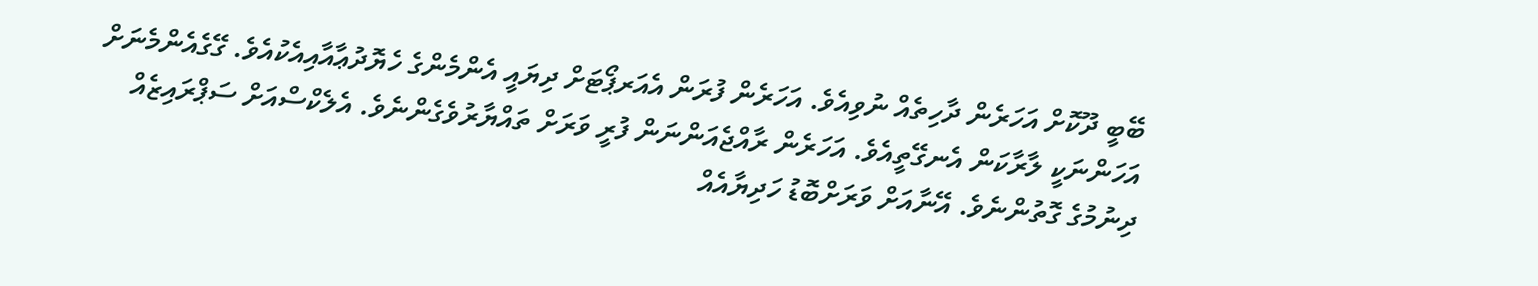ބޭބީ ދޫކޮށް އަހަރެން ދާހިތެއް ނުވިއެވެ. އަހަރެން ފުރަން އެއަރޕޯޓަށް ދިޔައީ އެންމެންގެ ހެޔޮދުޢާއާއިއެކުއެވެ. ގޭގެއެންމެނަށް އަހަންނަކީ ލާރާކަން އެނގޭތީއެވެ. އަހަރެން ރާއްޖެއަންނަން ފުރީ ވަރަށް ތައްޔާރުވެގެންނެވެ. އެލެކްސްއަށް ސަޕްރައިޒެއް ދިނުމުގެ ގޮތުންނެވެ. އޭނާއަށް ވަރަށްބޮޑު ހަދިޔާއެއް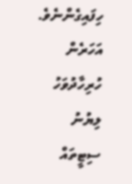ހިފައިގެންނެވެ. އަހަރެން ހުރިހާދުވަހު ލިޔުނު ސިޓީތައް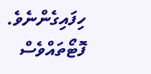ހިފައިގެންނެވެ. ފޮޓޯތައްވެސް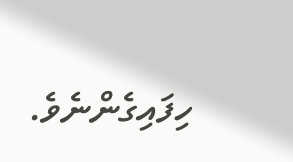ހިފައިގެންނެވެ.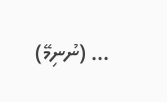... (ނުނިމޭ)